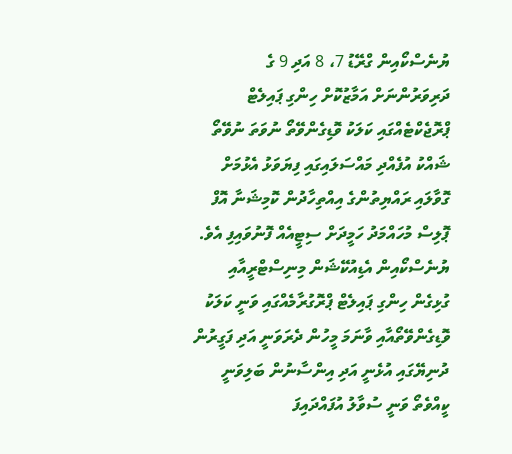ޔުނެސްކޯއިން ގްރޭޑު 7، 8 އަދި 9 ގެ ދަރިވަރުންނަށް އަމާޒުކޮށް ހިންގި ޕައިލެޓް ޕްރޮޖެކްޓެއްގައި ކަލަކު ވޮޑިގެންވޭތޯ ނުވަތަ ނުވޭތޯ ޝައްކު އުފެއްދި މައްސަލައިގައި ފިޔަވަޅު އެޅުމަށް ގޮވާލައި ރައްޔިތުންގެ އިއްތިހާދުން ކޮމިޝަނާ އޮފް ޕޮލިސް މުހައްމަދު ހަމީދަށް ސިޓީއެއް ފޮނުވައިފި އެވެ.
ޔުނެސްކޯއިން އެޑިއުކޭޝަން މިނިސްޓްރީއާއި ގުޅިގެން ހިންގި ޕައިލެޓް ޕްރޮގުރާމެއްގައި ވަނީ ކަލަކު ވޮޑިގެންވޭތޯއާއި ވާނަމަ މީހުން ދެރަވަނީ އަދި ފަގީރުން ދުނިޔޭގައި އުޅެނީ އަދި އިންސާނުން ބަލިވަނީ ކީއްވެތޯ ވަނީ ސުވާލު އުފައްދައިފަ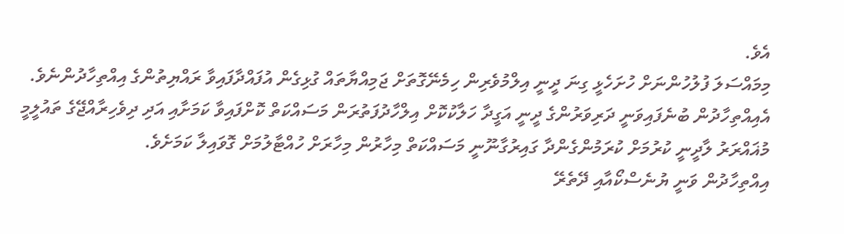އެވެ.
މިމައްސަލަ ފުލުހުންނަށް ހުށަހެޅީ ގިނަ ދީނީ އިލްމުވެރިން ހިމެނޭގޮތަށް ޖަމިއްޔާތައް ގުޅިގެން އުފައްދާފައިވާ ރައްޔިތުންގެ އިއްތިހާދުންނެވެ. އެއިއްތިހާދުން ބުނެފައިވަނީ ދަރިވަރުންގެ ދީނީ އަގީދާ ހަލާކުކޮށް އިލްހާދުފަތުރަން މަސައްކަތް ކޮށްފައިވާ ކަމަށާއި އަދި ދިވެހިރާއްޖޭގެ ތައުލީމީ މުޣައްރަރު ލާދީނީ ކުރުމަށް ކުރަމުންގެންދާ ގައިރުގާނޫނީ މަސައްކަތް މިހާރުން މިހާރަށް ހުއްޓާލުމަށް ގޮވައިލާ ކަމަށެވެ.
އިއްތިހާދުން ވަނީ ޔުނެސްކޯއާއި ދޭތެރޭ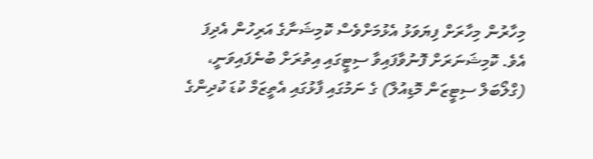މިހާރުން މިހާރަށް ފިޔަވަޅު އެޅުމަށްވެސް ކޮމިޝަނާގެ އަރިހުން އެދިފަ އެވެ. ކޮމިޝަނަރަށް ފޮނުވާފައިވާ ސިޓީގައި އިތުރަށް ބުނެފައިވަނީ، (ގްލޯބަލް ސިޓީޒަން މޮޑިއުލް) ގެ ނަމުގައި ފާޅުގައި އެތީޒަމް ކުޑަ ކުދިންގެ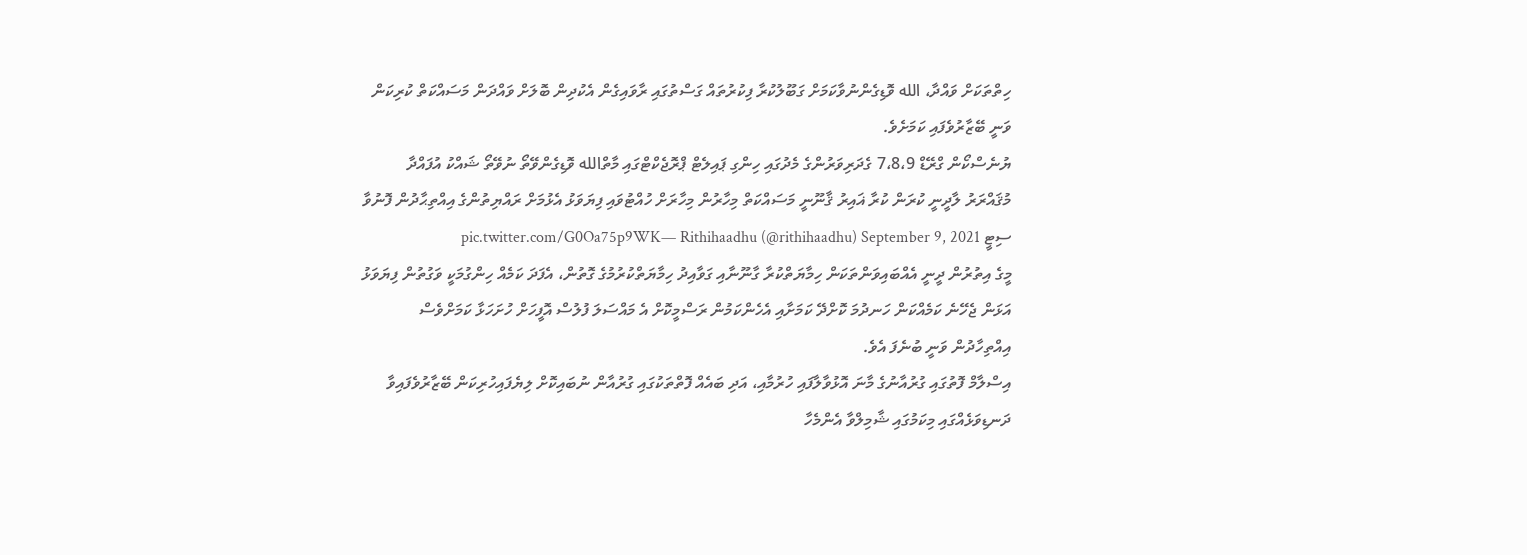ހިތްތަކަށް ވައްދާ، الله ވޮޑިގެންނުވާކަމަށް ގަބޫލުކުރާ ފިކުރުތައް ގަސްތުގައި ރާވައިގެން އެކުދިން ބޮލަށް ވައްދަން މަސައްކަތް ކުރިކަން ވަނީ ބޭޒާރުވެފައި ކަމަށެވެ.
ޔުނެސްކޯން ގްރޭޑް 7،8،9 ގެދަރިވަރުންގެ މެދުގައި ހިންގި ޕައިލެޓް ޕްރޮޖެކްޓްގައި މާތްالله ވޮޑިގެންވޭތޯ ނުވޭތޯ ޝައްކު އުފައްދާ މުޤައްރަރު ލާދީނީ ކުރަން ކުރާ ޣައިރު ޤާނޫނީ މަސައްކަތް މިހާރުން މިހާރަށް ހުއްޓުވައި ފިޔަވަޅު އެޅުމަށް ރައްޔިތުންގެ އިއްތިޙާދުން ފޮނުވާ ސިޓީ pic.twitter.com/G0Oa75p9WK— Rithihaadhu (@rithihaadhu) September 9, 2021
މީގެ އިތުރުން ދީނީ އެއްބައިވަންތަކަން ހިމާޔަތްކުރާ ގާނޫނާއި ގަވާއިދު ހިމާޔަތްކުރުމުގެ ގޮތުން، އެފަދަ ކަމެއް ހިންގުމަކީ ވަގުތުން ފިޔަވަޅު އަޅަން ޖެހޭނެ ކަމެއްކަން ހަނދުމަ ކޮށްދޭ ކަމަށާއި އެހެންކަމުން ރަސްމީކޮށް އެ މައްސަލަ ފުލުސް އޮފީހަށް ހުށަހަޅާ ކަމަށްވެސް އިއްތިހާދުން ވަނީ ބުނެފަ އެވެ.
އިސްލާމް ފޮތުގައި ގުރުއާނުގެ މާނަ އޮޅުވާލާފައި ހުރުމާއި، އަދި ބައެއް ފޮތްތަކުގައި ގުރުއާން ނުބައިކޮށް ލިޔެފައިހުރިކަން ބޭޒާރުވެފައިވާ ދަނޑިވަޅެއްގައި މިކަމުގައި ޝާމިލްވާ އެންމެހާ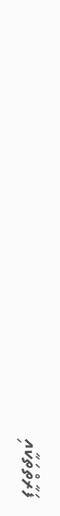ފަރާތްތަކާއި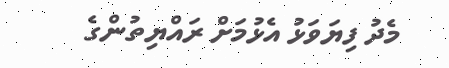މެދު ފިޔަވަޅު އެޅުމަށް ރައްޔިތުންގެ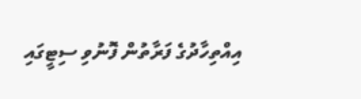އިއްތިހާދުގެ ފަރާތުން ފޮނުވި ސިޓީގައި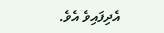އެދިފައިވެ އެވެ.